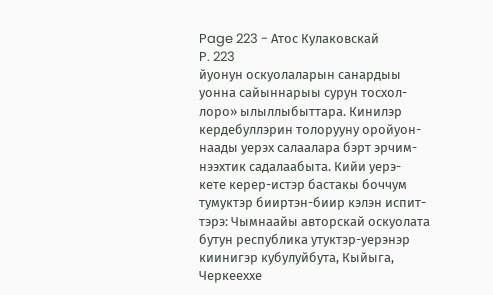Page 223 - Атос Кулаковскай
P. 223
йуонун оскуолаларын санардыы
уонна сайыннарыы сурун тосхол-
лоро» ылыллыбыттара. Кинилэр
кердебуллэрин толорууну оройуон-
наады уерэх салаалара бэрт эрчим-
нээхтик садалаабыта. Кийи уерэ-
кете керер-истэр бастакы боччум
тумуктэр бииртэн-биир кэлэн испит-
тэрэ: Чымнаайы авторскай оскуолата
бутун республика утуктэр-уерэнэр
киинигэр кубулуйбута, Кыйыга,
Черкееххе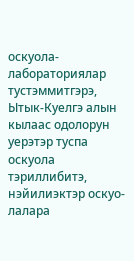оскуола-лабораториялар
тустэммитгэрэ, Ытык-Куелгэ алын кылаас одолорун
уерэтэр туспа оскуола тэриллибитэ, нэйилиэктэр оскуо-
лалара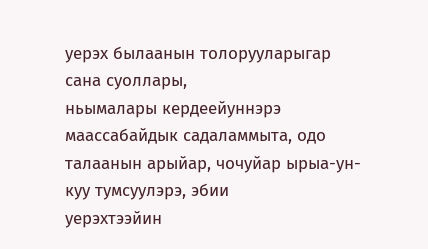уерэх былаанын толорууларыгар сана суоллары,
ньымалары кердеейуннэрэ маассабайдык садаламмыта, одо
талаанын арыйар, чочуйар ырыа-ун-куу тумсуулэрэ, эбии
уерэхтээйин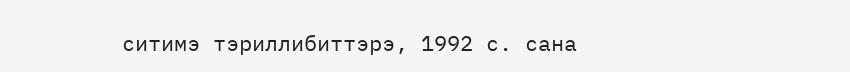ситимэ тэриллибиттэрэ, 1992 с. сана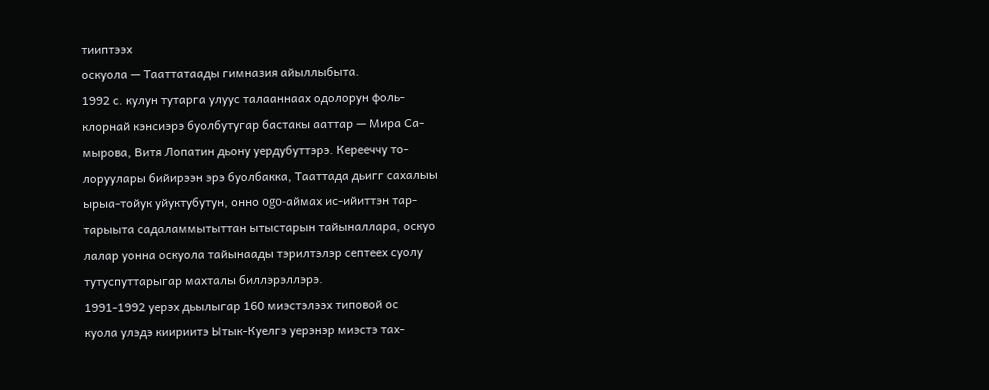тииптээх
оскуола — Тааттатаады гимназия айыллыбыта.
1992 с. кулун тутарга улуус талааннаах одолорун фоль-
клорнай кэнсиэрэ буолбутугар бастакы ааттар — Мира Са-
мырова, Витя Лопатин дьону уердубуттэрэ. Керееччу то-
лоруулары бийирээн эрэ буолбакка, Тааттада дьигг сахалыы
ырыа-тойук уйуктубутун, онно ogo-аймах ис-ийиттэн тар-
тарыыта садаламмытыттан ытыстарын тайыналлара, оскуо
лалар уонна оскуола тайынаады тэрилтэлэр септеех суолу
тутуспуттарыгар махталы биллэрэллэрэ.
1991-1992 уерэх дьылыгар 160 миэстэлээх типовой ос
куола улэдэ киириитэ Ытык-Куелгэ уерэнэр миэстэ тах-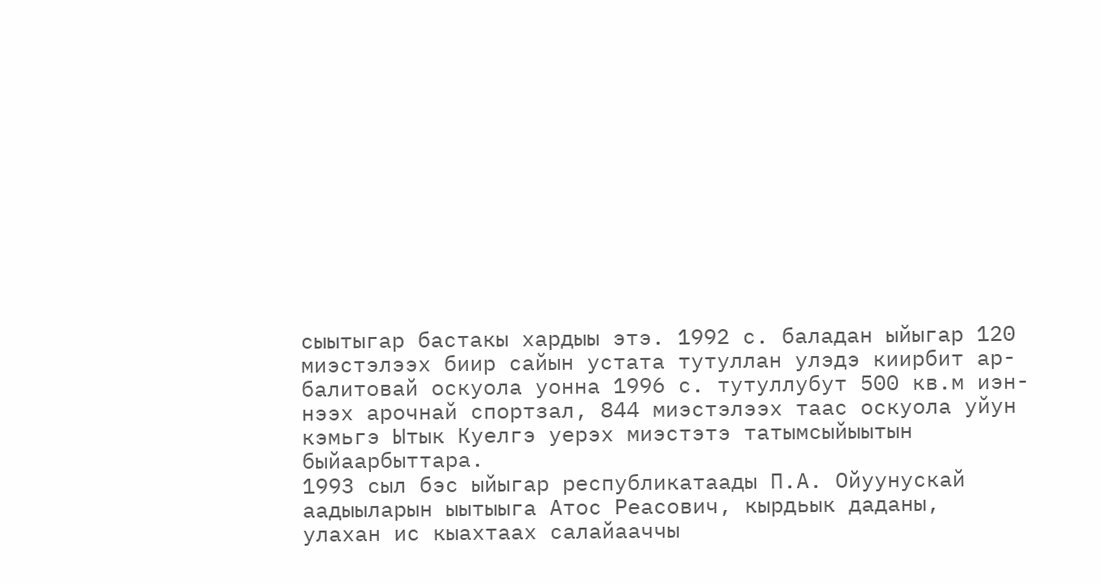сыытыгар бастакы хардыы этэ. 1992 с. баладан ыйыгар 120
миэстэлээх биир сайын устата тутуллан улэдэ киирбит ар-
балитовай оскуола уонна 1996 с. тутуллубут 500 кв.м иэн-
нээх арочнай спортзал, 844 миэстэлээх таас оскуола уйун
кэмьгэ Ытык Куелгэ уерэх миэстэтэ татымсыйыытын
быйаарбыттара.
1993 сыл бэс ыйыгар республикатаады П.А. Ойуунускай
аадыыларын ыытыыга Атос Реасович, кырдьык даданы,
улахан ис кыахтаах салайааччы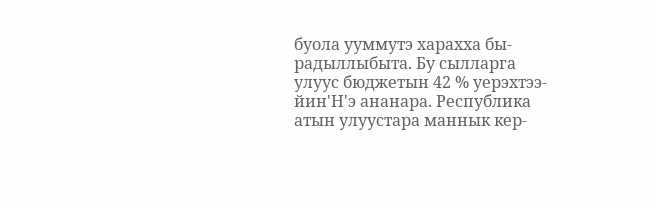буола ууммутэ харахха бы-
радыллыбыта. Бу сылларга улуус бюджетын 42 % уерэхтээ-
йин'Н'э ананара. Республика атын улуустара маннык кер-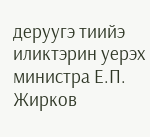деруугэ тиийэ иликтэрин уерэх министра Е.П. Жирков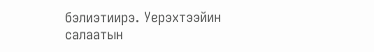бэлиэтиирэ. Уерэхтээйин салаатын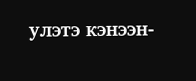улэтэ кэнээн-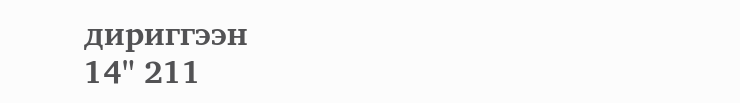дириггээн
14" 211